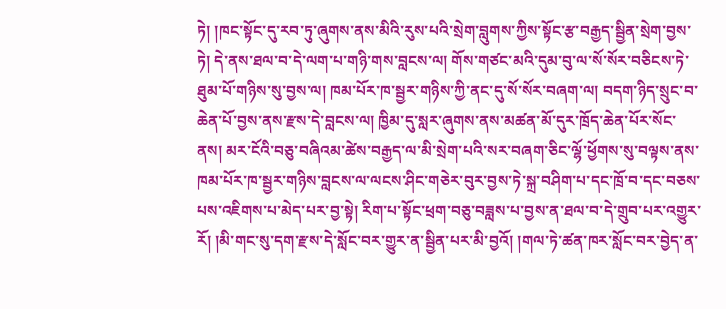ཏེ། །ཁང་སྟོང་དུ་རབ་ཏུ་ཞུགས་ནས་མིའི་རུས་པའི་སྲེག་བླུགས་ཀྱིས་སྟོང་རྩ་བརྒྱད་སྦྱིན་སྲེག་བྱས་ཏེ། དེ་ནས་ཐལ་བ་དེ་ལག་པ་གཉི་གས་བླངས་ལ། གོས་གཙང་མའི་དུམ་བུ་ལ་སོ་སོར་བཅིངས་ཏེ་ཐུམ་པོ་གཉིས་སུ་བྱས་ལ། ཁམ་པོར་ཁ་སྦྱར་གཉིས་ཀྱི་ནང་དུ་སོ་སོར་བཞག་ལ། བདག་ཉིད་སྲུང་བ་ཆེན་པོ་བྱས་ནས་རྫས་དེ་བླངས་ལ། ཁྱིམ་དུ་སླར་ཞུགས་ནས་མཚན་མོ་དུར་ཁྲོད་ཆེན་པོར་སོང་ནས། མར་ངོའི་བཅུ་བཞིའམ་ཚེས་བརྒྱད་ལ་མི་སྲེག་པའི་སར་བཞག་ཅིང་ལྷོ་ཕྱོགས་སུ་བལྟས་ནས་ཁམ་པོར་ཁ་སྦྱར་གཉིས་བླངས་ལ་ལངས་ཤིང་གཅེར་བུར་བྱས་ཏེ་སྐྲ་བཤིག་པ་དང་ཁྲོ་བ་དང་བཅས་པས་འཇིགས་པ་མེད་པར་བྱ་སྟེ། རིག་པ་སྟོང་ཕྲག་བཅུ་བཟླས་པ་བྱས་ན་ཐལ་བ་དེ་གྲུབ་པར་འགྱུར་རོ། །མི་གང་སུ་དག་རྫས་དེ་སློང་བར་གྱུར་ན་སྦྱིན་པར་མི་བྱའོ། །གལ་ཏེ་ཚན་ཁར་སློང་བར་བྱེད་ན་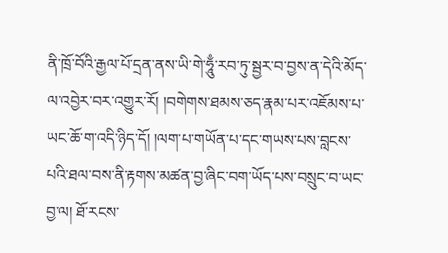ནི་ཁྲོ་བོའི་རྒྱལ་པོ་དྲན་ནས་ཡི་གེ་ཧཱུྃ་རབ་ཏུ་སྦྱར་བ་བྱས་ན་དེའི་མོད་ལ་འབྱེར་བར་འགྱུར་རོ། །བགེགས་ཐམས་ཅད་རྣམ་པར་འཇོམས་པ་ཡང་ཆོ་ག་འདི་ཉིད་དོ། །ལག་པ་གཡོན་པ་དང་གཡས་པས་བླངས་པའི་ཐལ་བས་ནི་རྟགས་མཚན་བྱ་ཞིང་བག་ཡོད་པས་བསྲུང་བ་ཡང་བྱ་ལ། ཐོ་རངས་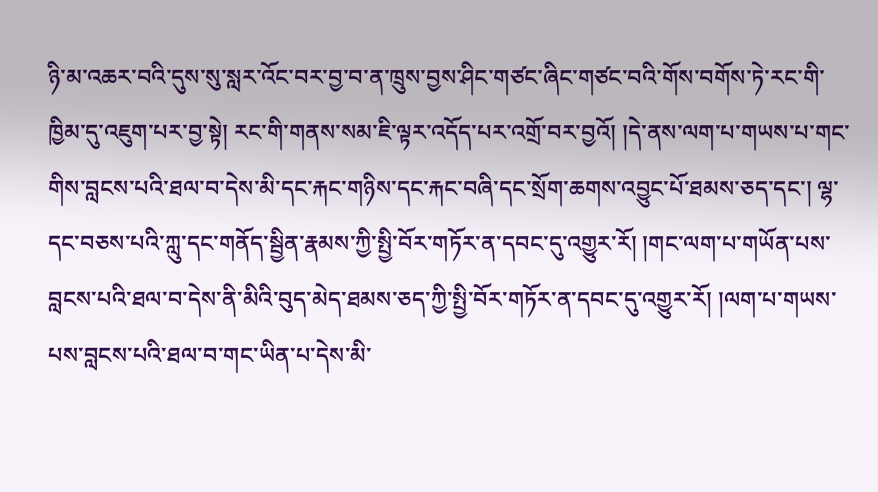ཉི་མ་འཆར་བའི་དུས་སུ་སླར་འོང་བར་བྱ་བ་ན་ཁྲུས་བྱས་ཤིང་གཙང་ཞིང་གཙང་བའི་གོས་བགོས་ཏེ་རང་གི་ཁྱིམ་དུ་འཇུག་པར་བྱ་སྟེ། རང་གི་གནས་སམ་ཇི་ལྟར་འདོད་པར་འགྲོ་བར་བྱའོ། །དེ་ནས་ལག་པ་གཡས་པ་གང་གིས་བླངས་པའི་ཐལ་བ་དེས་མི་དང་རྐང་གཉིས་དང་རྐང་བཞི་དང་སྲོག་ཆགས་འབྱུང་པོ་ཐམས་ཅད་དང་། ལྷ་དང་བཅས་པའི་ཀླུ་དང་གནོད་སྦྱིན་རྣམས་ཀྱི་སྤྱི་བོར་གཏོར་ན་དབང་དུ་འགྱུར་རོ། །གང་ལག་པ་གཡོན་པས་བླངས་པའི་ཐལ་བ་དེས་ནི་མིའི་བུད་མེད་ཐམས་ཅད་ཀྱི་སྤྱི་བོར་གཏོར་ན་དབང་དུ་འགྱུར་རོ། །ལག་པ་གཡས་པས་བླངས་པའི་ཐལ་བ་གང་ཡིན་པ་དེས་མི་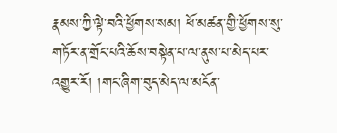རྣམས་ཀྱི་ལྟེ་བའི་ཕྱོགས་སམ། ཕོ་མཚན་གྱི་ཕྱོགས་སུ་གཏོར་ན་གྲོང་པའི་ཆོས་བསྟེན་པ་ལ་ནུས་པ་མེད་པར་འགྱུར་རོ། །གང་ཞིག་བུད་མེད་ལ་མངོན་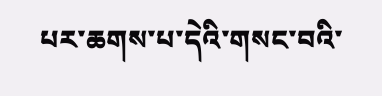པར་ཆགས་པ་དེའི་གསང་བའི་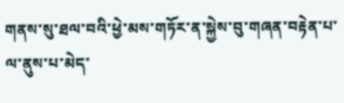གནས་སུ་ཐལ་བའི་ཕྱེ་མས་གཏོར་ན་སྐྱེས་བུ་གཞན་བརྟེན་པ་ལ་ནུས་པ་མེད་